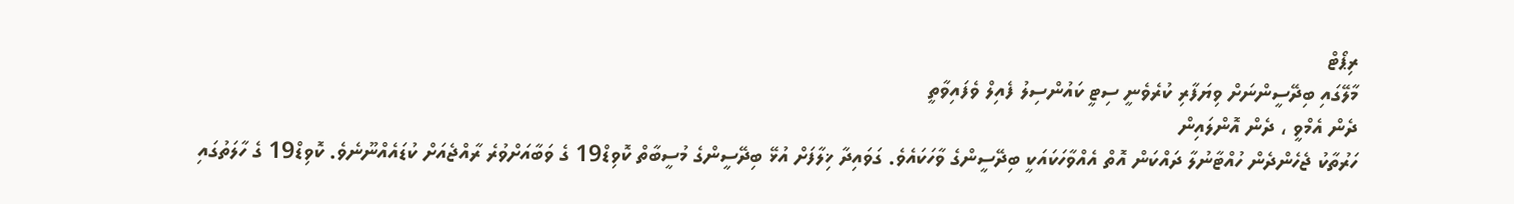ރިޕޯޓް
މާލޭގައި ބިދޭސީންނަށް ވިޔަފާރި ކުރެވެނީ ސިޓީ ކައުންސިލު ފެއިލް ވެފައިވާތީ
ދެން އެމްވީ ، ދެން އޮންލައިން
ހަރުތާކު ޖެހެންދެން ހުއްޓާނުލާ ދައްކަން އޮތް އެއްވާހަކައަކީ ބިދޭސީންގެ ވާހަކައެވެ. ގަވައިދާ ޚިލާފަށް އުޅޭ ބިދޭސީންގެ މުސީބާތް ކޮވިޑް19 ގެ ވަބާއަށްވުރެ ރާއްޖެއަށް ކުޑައެއްނޫނެވެ. ކޮވިޑް19 ގެ ހާލަތުގައި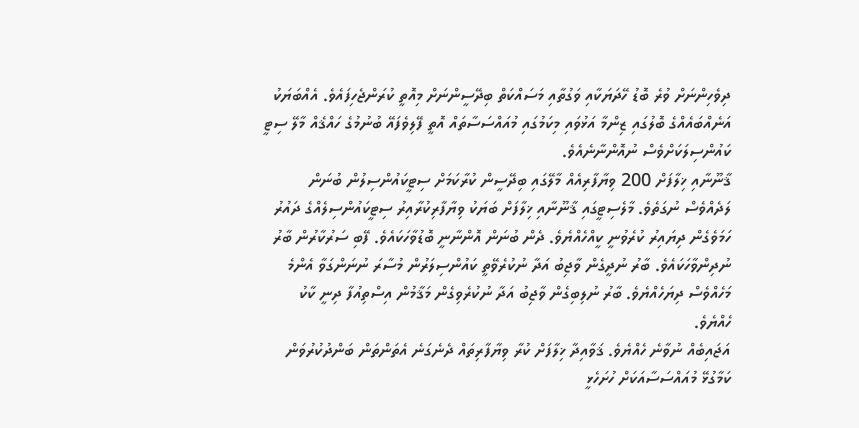ދިވެހިންނަށް ވުރެ ބޮޑު ހޭދަޔަކާއި ވަގުތާއި މަސައްކަތް ބިދޭސީންނަށް މިއޮތީ ކުރަންޖެހިފައެވެ. އެއްބަޔަކު އަނެއްބައެއްގެ ބޮލުގައި ޒިންމާ އަޅުވައި މިކަމުގައި މުއައްސަސާތައް އޮތީ ފޭލިވެފައޭ ބުނުމުގެ ހައްޤެއް މާލޭ ސިޓީ ކައުންސިލަކަށްވެސް ނުއޮންނާނެއެވެ.
ޤާނޫނާއި ޚިލާފަށް 200 ވިޔާފާރިއެއް މާލޭގައި ބިދޭސީން ކުރާކަމަށް ސިޓީކައުންސިލުން ބުނަން ލަދެއްވެސް ނުގަތެވެ. މާލެސިޓީގައި ޤާނޫނާއި ޚިލާފަށް ބަޔަކު ވިޔާފާރިކުރާއިރު ސިޓީކައުންސިލެއްގެ ދައުރު ހަމަވެގެން ދިޔައިރު ކުރެވުނީ ކީއްހެއްޔެވެ. ދެން ބުނަން އޮންނާނީ ބޮޑުވާހަކައެވެ. ފޭބި ސަރުކާރުން ބާރު ނުދިންވާހަކައެވެ. ބާރު ނުދީގެން ވާޖިބު އަދާ ނުކުރެވޭތީ ކައުންސިލަރުން މުސާރަ ނުނަންގަވާ އެންމެ މަހެއްވެސް ދިޔަހެއްޔެވެ. ބާރު ނުލިބިގެން ވާޖިބު އަދާ ނުކުރެވިގެން މަޤާމުން އިސްތިއުފާ ދިނީ ކާކު ހެއްޔެވެ.
އަޖައިބެއް ނުވާނެ ހެއްޔެވެ. ޤަވާއިދާ ޚިލާފަށް ކުރާ ވިޔާފާރިތައް ދެނެގަނެ އެތަންތަން ބަންދުކުރުވަން ކަމާގުޅޭ މުއައްސަސާއަކަށް ހުށަހެޅީ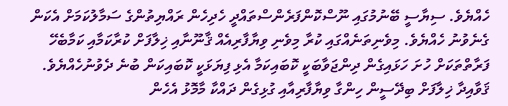ހެއްޔެވެ. ސިޔާސީ ބޭނުމުގައި ނޫސްކޮންފަރެންސްތައްދީ ހެދިހެން ރައްޔިތުންގެ ސަމާލުކަމަށް އެކަން ގެނެވުނު ހެއްޔެވެ. މިވެނިތަނެއްގައި ކުރާ މިވެނި ވިޔާފާރިއެއް ޤާނޫނާއި ޚިލާފަށް ކުރާކަމާއި ކަމާބެހޭ ފަރާތްތަކަށް ހުށަ ހަޅައިގެން ދިންޖަވާބަކީ ކޮބައިކަމާ އެޅި ފިޔަޅަކީ ކޮބައިކަން ބުނެ ދެވުނުހެއްޔެވެ.
ޤަވާއިދާ ޚިލާފަށް ބިދޭސީން ހިންގާ ވިޔާފާރިއާއި ގުޅިގެން ދައްކާ މާމޮޅު އެހެން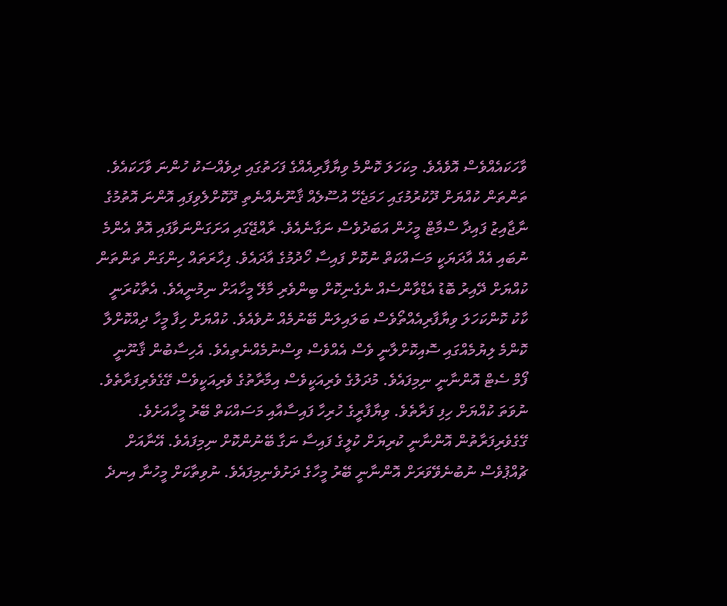ވާހަކައެއްވެސް އޮވެއެވެ. މިކަހަލަ ކޮންމެ ވިޔާފާރިއެއްގެ ފަހަތުގައި ދިވެއްސަކު ހުންނަ ވާހަކައެވެ. ތަންތަން ކުއްޔަށް ދޫކުރުމުގައި ހަމަޖެހޭ އުސޫލެއް ޤާނޫނެއްނެތި ދޫކޮށްލެވިފައި އޮންނަ އޮތުމުގެ ނާޖާއިޒު ފައިދާ ސްމާޓް މީހުން އަބަދުވެސް ނަގާނެއެވެ. ރާއްޖޭގައި އަށަގަންނަވާފައި އޮތް އެންމެ ނުބައި އެއް އާދަޔަކީ މަސައްކަތް ނުކޮށް ފައިސާ ހޯދުމުގެ އާދައެވެ. ފިހާރަތައް ހިންގަން ތަންތަން ކުއްޔަށް ދޭއިރު ބޮޑު އެޑްވާންސެއް ނެގެނިކޮށް ބިންވެރި މާލޭ މީހާއަށް ނިމުނީއެވެ. އެތާކުރަނީ ކާކު ކޮންކަހަލަ ވިޔާފާރިއެއްތޯވެސް ބަލައިލަން ބޭނުމެއް ނުވެއެވެ. ކުއްޔަށް ހިފާ މީހާ ދިއްކޮށްލާ ކޮންމެ ލިޔުމެއްގައި ސޮއިކޮށްލާނީ ވެސް އެއްވެސް ވިސްނުމެއްނެތިއެވެ. އެހިސާބުން ޤާނޫނީ ފޯމް ސެޓް އޮންނާނީ ނިމިފައެވެ. މުދަލުގެ ވެރިއަކީވެސް އިމާރާތުގެ ވެރިއަކީވެސް ގޭގެވެރިފަރާތެވެ. ނުވަތަ ކުއްޔަށް ހިފި ފަރާތެވެ. ވިޔާފާރީގެ ހުރިހާ ފައިސާއާއި މަސައްކަތް ބޭރު މީހާއަށެވެ. ގޭގެވެރިފަރާތުން އޮންނާނީ ކުރިޔަށް ކުލީގެ ފައިސާ ނަގާ ބޭނުންކޮށް ނިމިފައެވެ. އޭނާއަށް ޗުއްޕުވެސް ނުބުނެވޭވަރަށް އޮންނާނީ ބޭރު މީހާގެ ދަށުވެނިމިފައެވެ. ނުވިތާކަށް މީހުނާ އިނދެ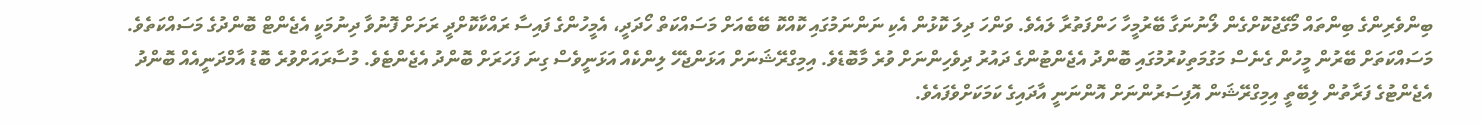ބިންވެރިންގެ ބިންތައް މޯގޭޖުކޮށްގެން ލޯނުނަގާ ބޭރުމީހާ ހަންފަތުރާ ލައެވެ. ވަންހަ ދިލަ ކޮޅުން އެކި ނަންނަމުގައި ކޮއްކޮ ބޭބެއަށް މަސައްކަތް ހޯދަދީ، އެމީހުންގެ ފައިސާ ރައްކާކޮށްދީ ރަށަށް ފޮނުވާ ދިނުމަކީ އެޖެންޓް ބޮންދުގެ މަސައްކަތެވެ. މަސައްކަތަށް ބޭރުން މީހުން ގެނެސް މަގުމަތިކުރުމުގައި ބޮންދު އެޖެންޓުންގެ ދައުރު ދިވެހިންނަށް ވުރެ މާބޮޑެވެ. އިމިގްރޭޝަނަށް އަޅަންޖެހޭ ލިންކެއް އަޅަނީވެސް ގިނަ ފަހަރަށް ބޮންދު އެޖެންޓެވެ. މުސާރައަށްވުރެ ބޮޑު އާމްދަނީއެއް ބޮންދު އެޖެންޓުގެ ފަރާތުން ލިބޭތީ އިމިގްރޭޝަން އޮފިސަރުންނަށް އޮންނަނީ އާދައިގެ ކަމަކަށްވެފައެވެ.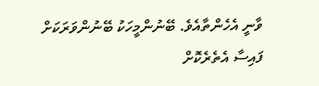ވާނީ އެހެންތާއެވެ. ބޭނުންމީހަކު ބޭނުންވަރަކަށް ފައިސާ އެތެރެކޮށް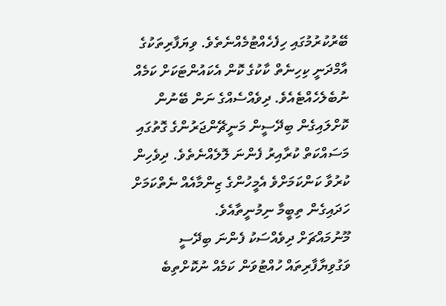ބޭރުކުރުމުގައި ހިފެހެއްޓުމެއްނެތެވެ. ވިޔަފާރިތަކުގެ އާމްދަނީ ކިހިނެތް ކާކުގެ ކޮން އެކައުންޓަކަށް ކަމެއް ނުބެލެހެއްޓެއެވެ. ދިވެއްސެއްގެ ނަން ބޭނުން ކޮށްލައިގެން ބިދޭސީން މަނީޗޭންޖަރުންގެ ގޮތުގައި މަސައްކަތް ކުރާއިރު ފެންނަ ލޮލެއްނެތެވެ. ދިވެހިން ކުރުވާ ކަންކަމަށްވެ އެމީހުންގެ ޒިންމާއެއް ނެތްކަމަށް ހަދައިގެން ތިބީމާ ނިމުނީތާއެވެ.
މޫނުމައްޗަށް ދިވެއްސަކު ފެންނަ ބިދޭސީ ވަގުވިޔާފާރިތައް ހުއްޓުވަން ކަމެއް ނުކޮށްތިބެ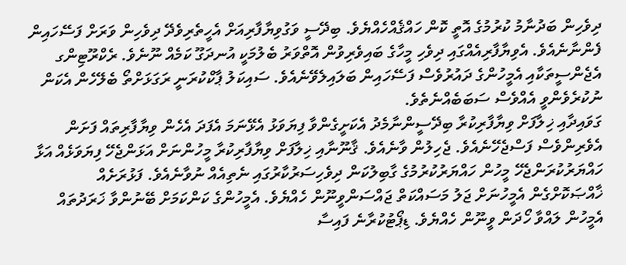ދިވެހިން ބަދުނާމު ކުރުމުގެ އޮތީ ކޮން ހައްޤެއްހެއްޔެވެ. ބިދޭސީ ވަގުވިޔާފާރިއަށް އެހީތެރިވެދޭ ދިވެހިން ވަރަށް ފަސޭހައިން ފެންނާނެއެވެ. އެވިޔާފާރިއެއްގައި ދިވެހި މީހާގެ ބައިވެރިވުން އޮތްވަރު ބެލުމަކީ އުނދަގޫ ކަމެއް ނޫނެވެ. ރެކްރޫޓިންގ އެޖެންސީތަކާއި އެމީހުންގެ ދައުރުވެސް ފަސޭހައިން ބަލައިލެވޭނެއެވެ. ސައިކަލު ޕާކްކުރަނީ ރަގަޅަށްތޯ ބެލޭހެން އެކަން ނުކުރެވެންވީ އެއްވެސް ސަބަބެއްނެތެވެ.
ގަވައިދާއި ޚިލާފަށް ވިޔާފާރިކުރާ ބިދޭސީންނާމެދު އެކަށީގެންވާ ފިޔަވަޅު އެޅޭނަމަ އެފަދަ އެހެން ވިޔާފާރިތައް ފަށަން އެވެރިންވެސް ފަސްޖެހޭނެއެވެ. ޖެހިލުން ވާނެއެވެ. ޤާނޫނާއި ޚިލާފަށް ވިޔާފާރިކުރާ މީހުންނަށް އަޅަންޖެހޭ ފިޔަވަޅެއް އަޅާ ހައްޔަރުކުރަންޖެހޭ މީހުން ހައްޔަރުކުރުމުގެ ގާބިލުކަން ދިވެހިސަރުކާރުގައި ނެތިއެއް ނުވާނެއެވެ. ފަޅުރަށެއް ޚާއްޞަކޮށްގެން އެމީހުނަށް ޖަލު މަސައްކަތް ޖައްސަންވީނޫން ހެއްޔެވެ. އެމީހުންގެ ކަންކަމަށް ބޭނުންވާ ޚަރަދުތައް އެމީހުން ލައްވާ ހޯދަން ވީނޫން ހެއްޔެވެ. ޑިޕޯޓުކުރާނެ ފައިސާ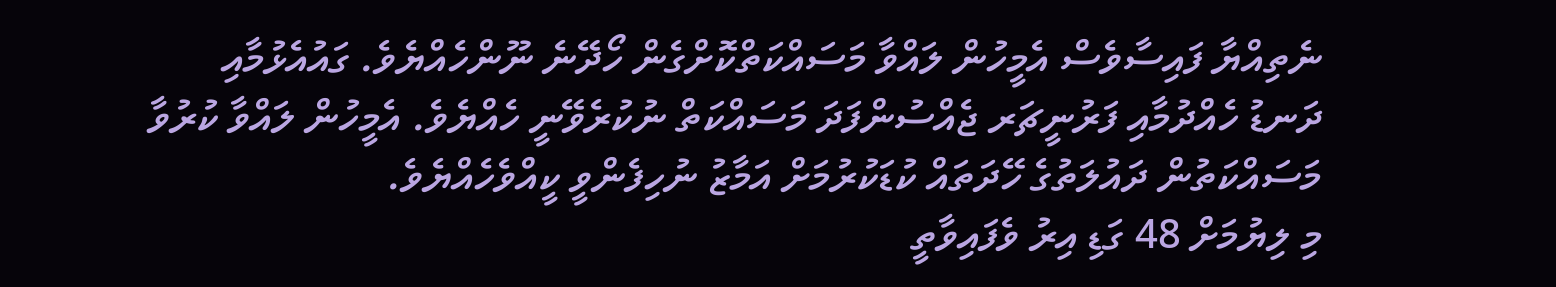ނެތިއްޔާ ފައިސާވެސް އެމީހުން ލައްވާ މަސައްކަތްކޮށްގެން ހޯދޭނެ ނޫންހެއްޔެވެ. ގައުއެޅުމާއި ދަނޑު ހެއްދުމާއި ފަރުނީޗަރ ޖެއްސުންފަދަ މަސައްކަތް ނުކުރެވޭނީ ހެއްޔެވެ. އެމީހުން ލައްވާ ކުރުވާ މަސައްކަތުން ދައުލަތުގެ ހޭދަތައް ކުޑަކުރުމަށް އަމާޒު ނުހިފެންވީ ކީއްވެހެއްޔެވެ.
މި ލިޔުމަށް 48 ގަޑި އިރު ވެފައިވާތީ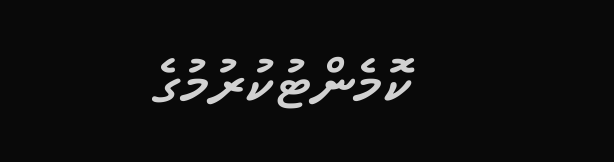ކޮމެންޓުކުރުމުގެ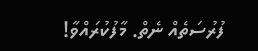ފުރުސަތެއް ނެތް. މާފުކުރައްވާ!